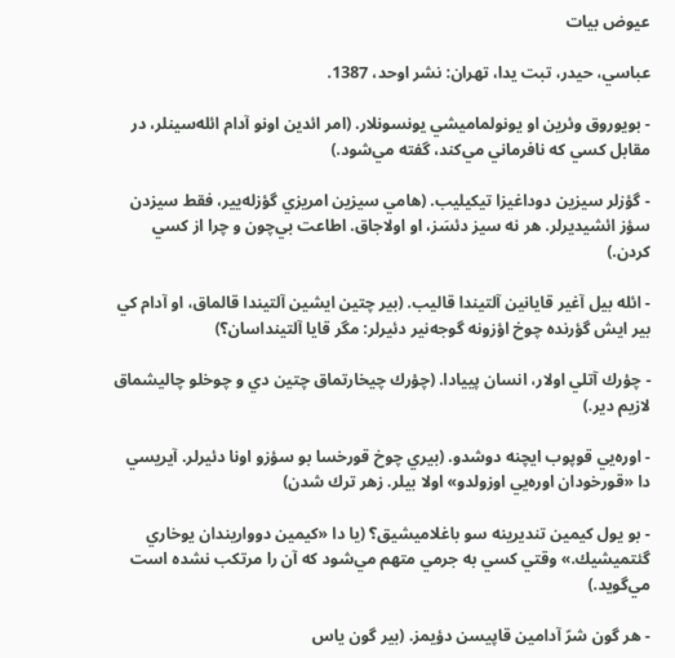عیوض بیات

عباسي، حيدر، تبت يدا، تهران: نشر اوحد، 1387.

- بويوروق وئرين او يونولماميشي يونسونلار. (امر ائدين اونو آدام ائله‌سينلر، در مقابل كسي كه نافرماني مي‌كند، گفته مي‌شود.)

- گؤزلر سيزين دوداغيزا تيكيليب. (هامي سيزين امريزي گؤزله‌يير، فقط سيزدن سؤز ائشيديرلر. هر نه سيز دئسَز، او اولاجاق. اطاعت بي‌چون و چرا از كسي كردن.)

- ائله بيل آغير قايا‌نين آلتيندا قاليب. (بير چتين ايشين آلتيندا قالماق، او آدام كي بير ايش گؤرنده چوخ اؤزونه گوجه‌نير دئيرلر: مگر قايا آلتينداسان؟)

- چؤرك آتلي اولار، انسان پييادا. (چؤرك چيخارتماق چتين دي و چوخلو چاليشماق لازيم دير.)

- اوره‌يي قوپوب ايچنه دوشدو. (بيري چوخ قورخسا بو سؤزو اونا دئيرلر. آيريسي دا «قورخودان اوره‌يي اوزولدو» اولا بيلر. زهر ترك شدن)

- بو يول كيمين تنديرينه سو باغلاميشيق؟ (يا دا «كيمين دوواريندان يوخاري گئتميشيك.» وقتي كسي به جرمي متهم مي‌شود كه آن را مرتكب نشده است مي‌گويد.)

- هر گون شرّ آدامين قاپيسن دؤيمز. (بير گون ياس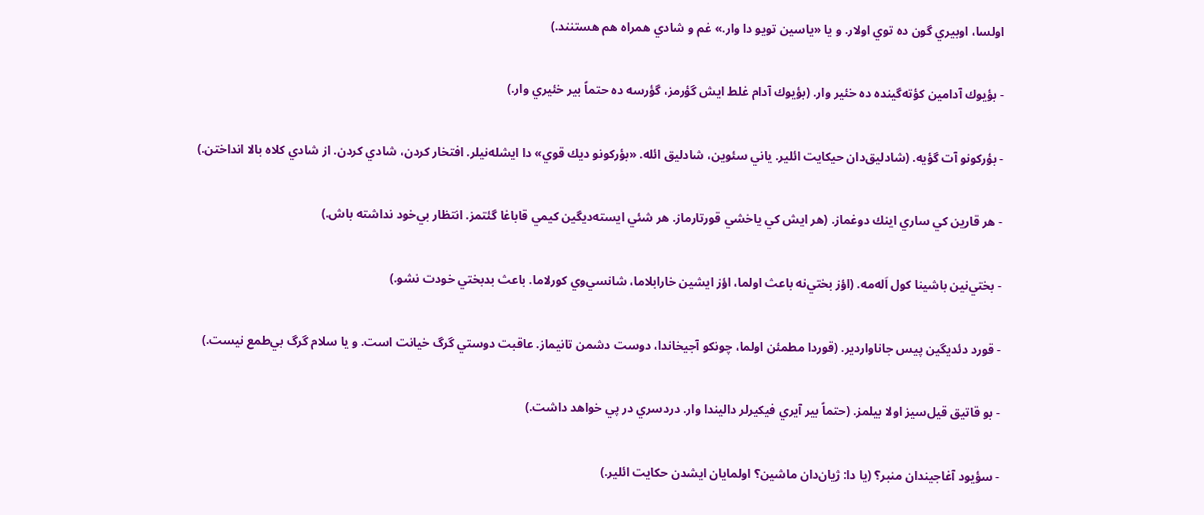اولسا، اوبيري گون ده توي اولار. و يا «ياسين تويو دا وار.» غم و شادي همراه هم هستنند.)

- بؤيوك آدامين كؤته‌گينده ده خئير وار. (بؤيوك آدام غلط ايش گؤرمز، گؤرسه ده حتماً بير خئيري وار.)

- بؤركونو آت گؤيه. (شادليق‌دان حيكايت ائلير. ياني سئوين، شادليق ائله. «بؤركونو ديك قوي» دا ايشله‌نيلر. افتخار كردن، شادي كردن. از شادي كلاه بالا انداختن.)

- هر قارين كي ساري اينك دوغماز. (هر ايش كي ياخشي قورتارماز. هر شئي ايسته‌ديگين كيمي قاباغا گئتمز. انتظار بي‌خود نداشته باش.)

- بختي‌نين باشينا كول اَله‌مه. (اؤز بختي‌نه باعث اولما، اؤز ايشين خارابلاما، شانسي‌وي كورلاما. باعث بدبختي خودت نشو.)

- قورد دئديگين پيس جاناواردير. (قوردا مطمئن اولما، چونكو آجيخاندا، دوست دشمن تانيماز. عاقبت دوستي گرگ خيانت است. و يا سلام گرگ بي‌طمع نيست.)

- بو قاتيق قيل‌سيز اولا بيلمز. (حتماً بير آيري فيكيرلر داليندا وار. دردسري در پي خواهد داشت.)

- سؤيود آغاجيندان منبر؟ (يا دا: ژيان‌دان ماشين؟ اولمايان ايشدن حكايت ائلير.)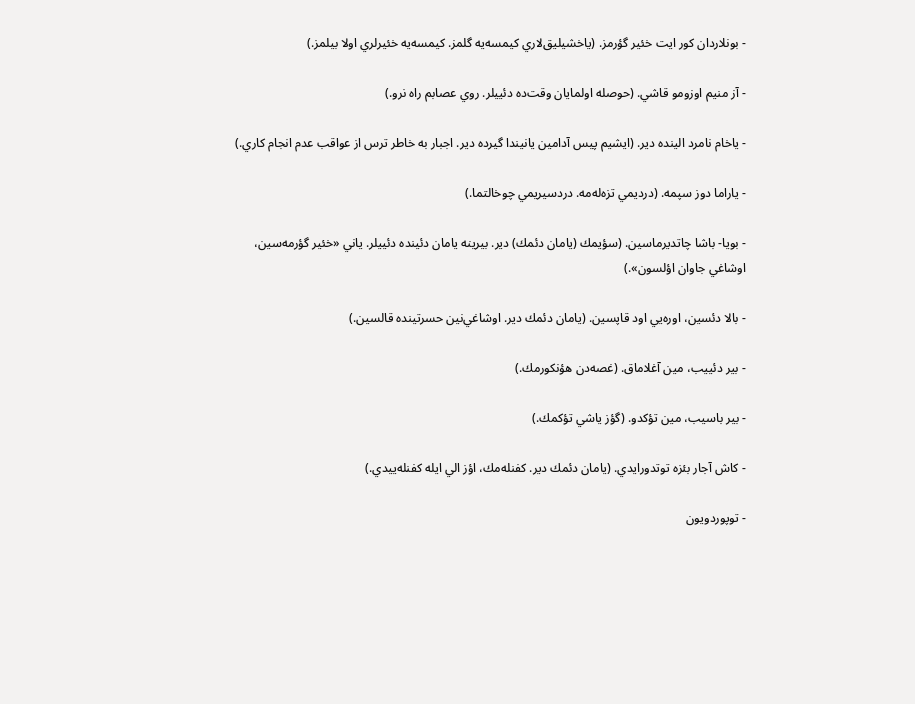- بونلاردان كور ايت خئير گؤرمز. (ياخشيليق‌لاري كيمسه‌يه گلمز. كيمسه‌يه خئيرلري اولا بيلمز.)

- آز منيم اوزومو قاشي. (حوصله اولمايان وقت‌ده دئييلر. روي عصابم راه نرو.)

- ياخام نامرد الينده دير. (ايشيم پيس آدامين يانيندا گيرده دير. اجبار به خاطر ترس از عواقب عدم انجام كاري.)

- ياراما دوز سپمه. (درديمي تزه‌له‌مه. دردسيريمي چوخالتما.)

- بويا- باشا چاتديرماسين. (سؤيمك (يامان دئمك) دير. بيرينه يامان دئينده دئييلر. ياني «خئير گؤرمه‌سين، اوشاغي جاوان اؤلسون».)

- بالا دئسين، اوره‌يي اود قاپسين. (يامان دئمك دير. اوشاغي‌نين حسرتينده قالسين.)

- بير دئييب، مين آغلاماق. (غصه‌دن هؤنكورمك.)

- بير باسيب، مين تؤكدو. (گؤز ياشي تؤكمك.)

- كاش آجار بئزه توتدورايدي. (يامان دئمك دير. كفنله‌مك، اؤز الي ايله كفنله‌ييدي.)

- توپوردويون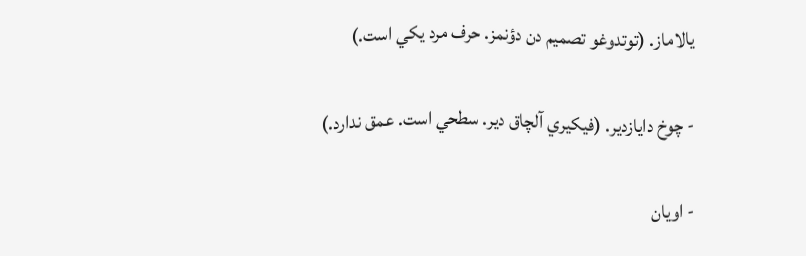يالاماز. (توتدوغو تصميم دن دؤنمز. حرف مرد يكي است.)

- چوخ دايازدير. (فيكيري آلچاق دير. سطحي است. عمق ندارد.)

- اويان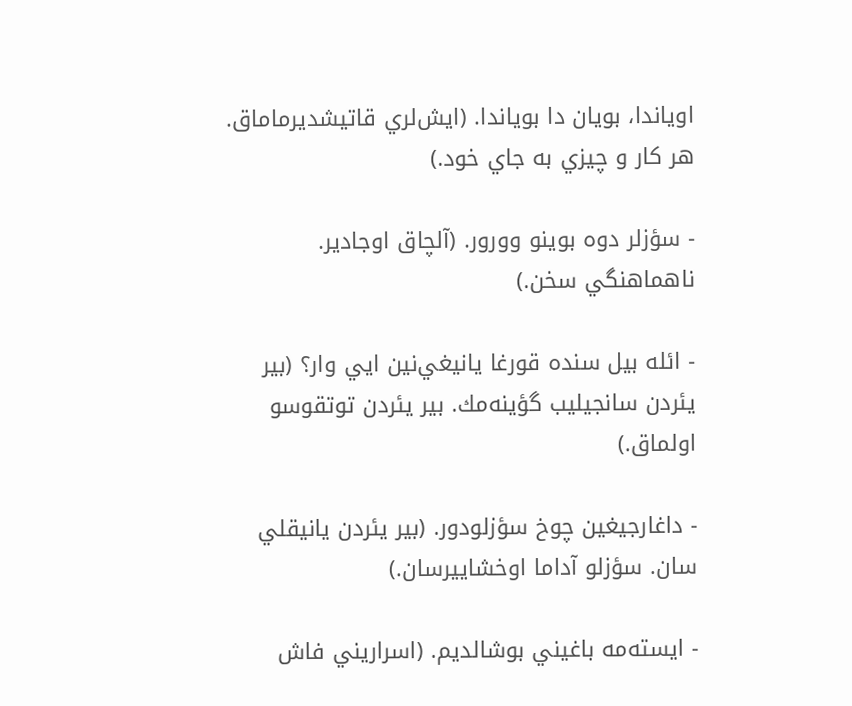اوياندا، بويان دا بوياندا. (ايش‌لري قاتيشديرماماق. هر كار و چيزي به جاي خود.)

- سؤزلر دوه بوينو وورور. (آلچاق اوجادير. ناهماهنگي سخن.)

- ائله بيل سنده قورغا يانيغي‌نين ايي وار؟ (بير يئردن سانجيليب گؤينه‌مك. بير يئردن توتقوسو اولماق.)

- داغارجيغين چوخ سؤزلودور. (بير يئردن يانيقلي سان. سؤزلو آداما اوخشاييرسان.)

- ايسته‌مه باغيني بوشالديم. (اسراريني فاش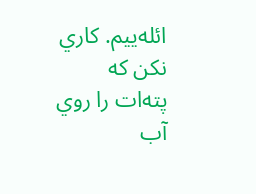ائله‌ييم. كاري نكن كه پته‌ات را روي آب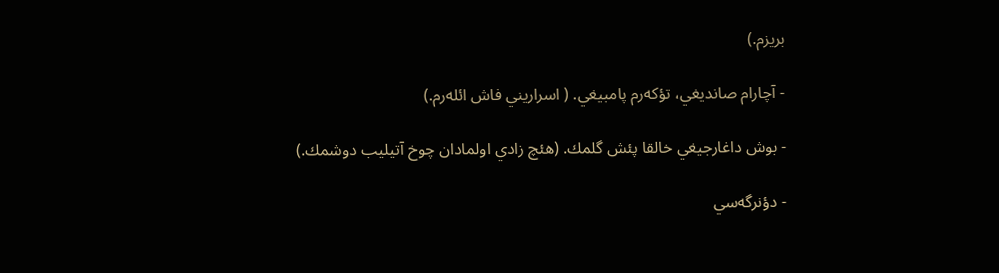بريزم.)

- آچارام صانديغي، تؤكه‌رم پامبيغي. ( اسراريني فاش ائله‌رم.)

- بوش داغارجيغي خالقا پئش گلمك. (هئچ زادي اولمادان چوخ آتيليب دوشمك.)

- دؤنرگه‌سي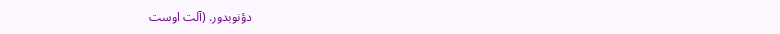دؤنوبدور. (آلت اوست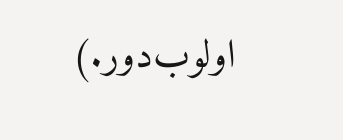اولوب‌دور.)